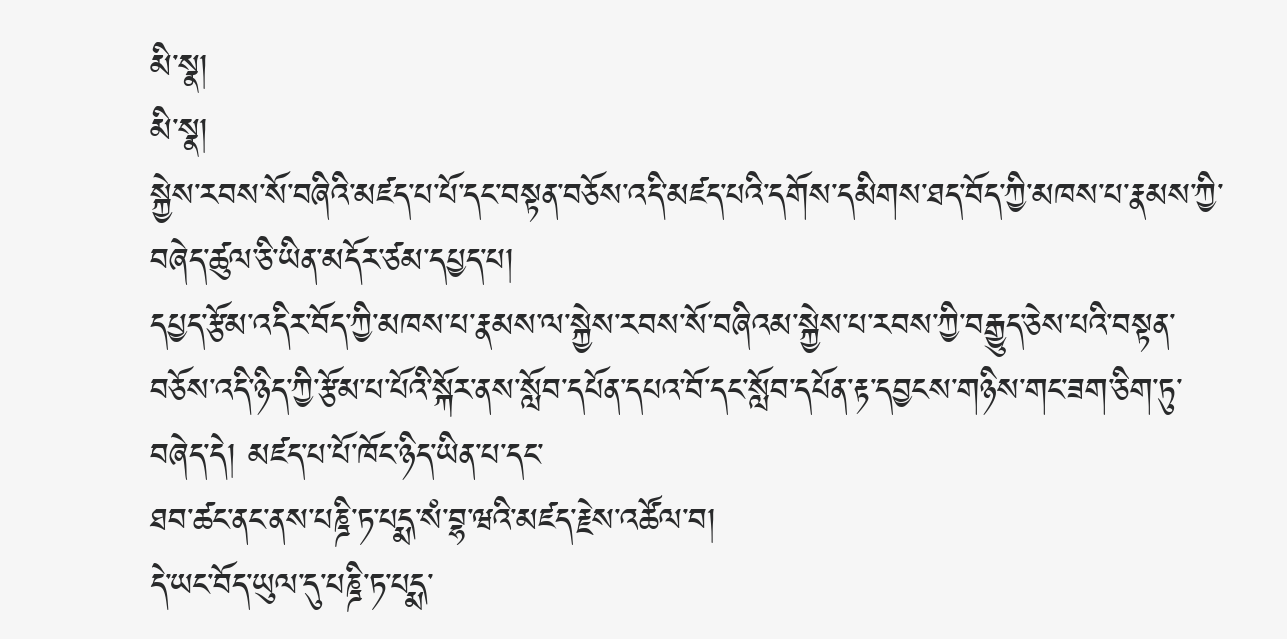མི་སྣ།
མི་སྣ།
སྐྱེས་རབས་སོ་བཞིའི་མཛད་པ་པོ་དང་བསྟན་བཅོས་འདི་མཛད་པའི་དགོས་དམིགས་ཐད་བོད་ཀྱི་མཁས་པ་རྣམས་ཀྱི་བཞེད་ཚུལ་ཅི་ཡིན་མདོར་ཙམ་དཔྱད་པ།
དཔྱད་རྩོམ་འདིར་བོད་ཀྱི་མཁས་པ་རྣམས་ལ་སྐྱེས་རབས་སོ་བཞིའམ་སྐྱེས་པ་རབས་ཀྱི་བརྒྱུད་ཅེས་པའི་བསྟན་བཅོས་འདི་ཉིད་ཀྱི་རྩོམ་པ་པོའི་སྐོར་ནས་སློབ་དཔོན་དཔའ་བོ་དང་སློབ་དཔོན་རྟ་དབྱངས་གཉིས་གང་ཟག་ཅིག་ཏུ་བཞེད་དེ། མཛད་པ་པོ་ཁོང་ཉིད་ཡིན་པ་དང་
ཐབ་ཚང་ནང་ནས་པཎྜི་ཏ་པདྨ་སཾ་བྷ་ཝའི་མཛད་རྗེས་འཚོལ་བ།
དེ་ཡང་བོད་ཡུལ་དུ་པཎྜི་ཏ་པདྨ་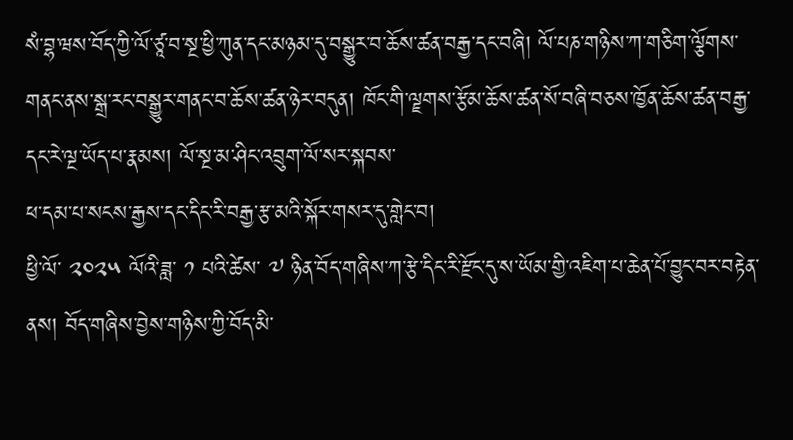སཾ་བྷ་ཝས་བོད་ཀྱི་ལོ་ཙཱ་བ་སྔ་ཕྱི་ཀུན་དང་མཉམ་དུ་བསྒྱུར་བ་ཆོས་ཚན་བརྒྱ་དང་བཞི། ལོ་པཎ་གཉིས་ཀ་གཅིག་ལྕོགས་གནང་ནས་སྒྲ་རང་བསྒྱུར་གནང་བ་ཆོས་ཚན་ཉེར་བདུན། ཁོང་གི་ལྗགས་རྩོམ་ཆོས་ཚན་སོ་བཞི་བཅས་ཁྱོན་ཆོས་ཚན་བརྒྱ་དང་རེ་ལྔ་ཡོད་པ་རྣམས། ལོ་སྔ་མ་ཤིང་འབྲུག་ལོ་སར་སྐབས་
ཕ་དམ་པ་སངས་རྒྱས་དང་དིང་རི་བརྒྱ་རྩ་མའི་སྐོར་གསར་དུ་གླེང་བ།
ཕྱི་ལོ་ ༢༠༢༥ ལོའི་ཟླ་ ༡ པའི་ཚེས་ ༧ ཉིན་བོད་གཞིས་ཀ་རྩེ་དིང་རི་རྫོང་དུ་ས་ཡོམ་གྱི་འཇིག་པ་ཆེན་པོ་བྱུང་བར་བརྟེན་ནས། བོད་གཞིས་བྱེས་གཉིས་ཀྱི་བོད་མི་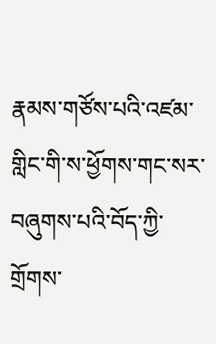རྣམས་གཙོས་པའི་འཛམ་གླིང་གི་ས་ཕྱོགས་གང་སར་བཞུགས་པའི་བོད་ཀྱི་གྲོགས་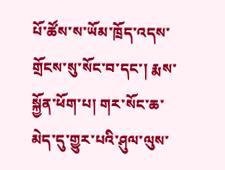པོ་ཚོས་ས་ཡོམ་ཁྲོད་འདས་གྲོངས་སུ་སོང་བ་དང་། རྨས་སྐྱོན་ཕོག་པ། གར་སོང་ཆ་མེད་དུ་གྱུར་པའི་ཤུལ་ལུས་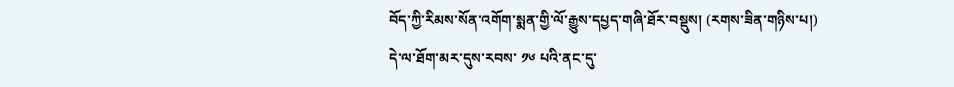བོད་ཀྱི་རིམས་སོན་འགོག་སྨན་གྱི་ལོ་རྒྱུས་དཔྱད་གཞི་ཐོར་བསྡུས། (རགས་ཟིན་གཉིས་པ།)
དེ་ལ་ཐོག་མར་དུས་རབས་ ༡༦ པའི་ནང་དུ་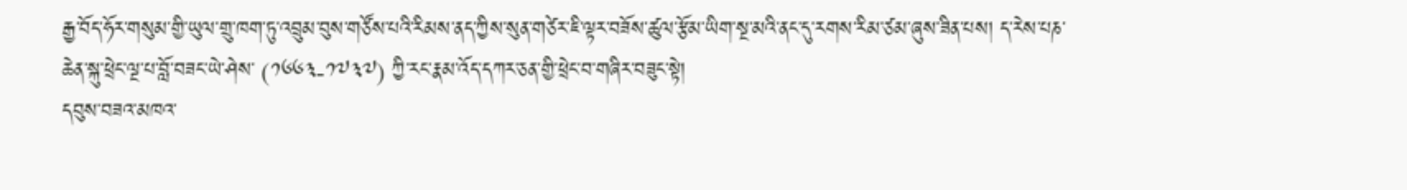རྒྱ་བོད་ཧོར་གསུམ་གྱི་ཡུལ་གྲུ་ཁག་ཏུ་འབྲུམ་བུས་གཙོས་པའི་རིམས་ནད་ཀྱིས་སུན་གཙེར་ཇི་ལྟར་བཟོས་ཚུལ་རྩོམ་ཡིག་སྔ་མའི་ནང་དུ་རགས་རིམ་ཙམ་ཞུས་ཟིན་པས། ད་རེས་པཎ་ཆེན་སྐུ་ཕྲེང་ལྔ་པ་བློ་བཟང་ཡེ་ཤེས་ (༡༦༦༣-༡༧༣༧) ཀྱི་རང་རྣམ་འོད་དཀར་ཅན་གྱི་ཕྲེང་བ་གཞིར་བཟུང་སྟེ།
དབུས་བཟའ་མཁའ་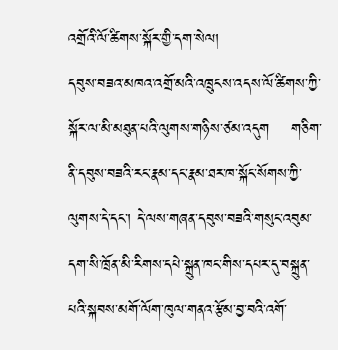འགྲོའི་ལོ་ཚིགས་སྐོར་གྱི་དག་སེལ།
དབུས་བཟའ་མཁའ་འགྲོ་མའི་འཁྲུངས་འདས་ལོ་ཚིགས་ཀྱི་སྐོར་ལ་མི་མཐུན་པའི་ལུགས་གཉིས་ཙམ་འདུག    གཅིག་ནི་དབུས་བཟའི་རང་རྣམ་དང་རྣམ་ཐར་ཁ་སྐོང་སོགས་ཀྱི་ལུགས་དེ་དང་། དེ་ལས་གཞན་དབུས་བཟའི་གསུང་འབུམ་དག་སི་ཁྲོན་མི་རིགས་དཔེ་སྐྲུན་ཁང་གིས་དཔར་དུ་བསྐྲུན་པའི་སྐབས་མགོ་ལོག་ཁུལ་གནའ་རྩོམ་བྱ་བའི་འགོ་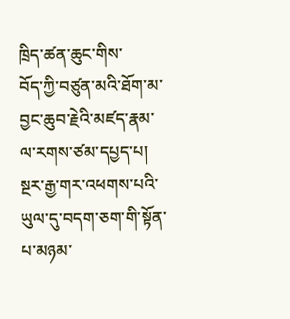ཁྲིད་ཚན་ཆུང་གིས་
བོད་ཀྱི་བཙུན་མའི་ཐོག་མ་བྱང་ཆུབ་རྗེའི་མཛད་རྣམ་ལ་རགས་ཙམ་དཔྱད་པ།
སྔར་རྒྱ་གར་འཕགས་པའི་ཡུལ་དུ་བདག་ཅག་གི་སྟོན་པ་མཉམ་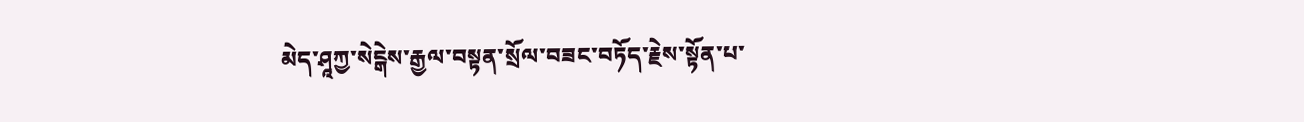མེད་ཤཱཀྱ་སེངྒེས་རྒྱལ་བསྟན་སྲོལ་བཟང་བཏོད་རྗེས་སྟོན་པ་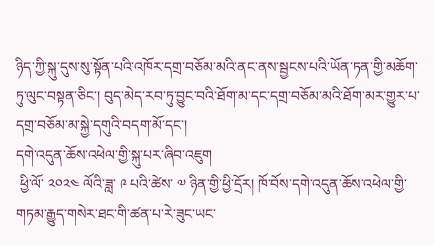ཉིད་ཀྱི་སྐུ་དུས་སུ་སྟོན་པའི་འཁོར་དགྲ་བཅོམ་མའི་ནང་ནས་སྦྱངས་པའི་ཡོན་ཏན་གྱི་མཆོག་ཏུ་ལུང་བསྟན་ཅིང་། བུད་མེད་རབ་ཏུ་བྱུང་བའི་ཐོག་མ་དང་དགྲ་བཅོམ་མའི་ཐོག་མར་གྱུར་པ་དགྲ་བཅོམ་མ་སྐྱེ་དགུའི་བདག་མོ་དང་།
དགེ་འདུན་ཆོས་འཕེལ་གྱི་སྐུ་པར་ཞིབ་འཇུག
 ཕྱི་ལོ་ ༢༠༢༤ ལོའི་ཟླ་ ༩ པའི་ཚེས་ ༧ ཉིན་གྱི་ཕྱི་དྲོར། ཁོ་བོས་དགེ་འདུན་ཆོས་འཕེལ་གྱི་གཏམ་རྒྱུད་གསེར་ཐང་གི་ཚན་པ་རེ་ཟུང་ཡང་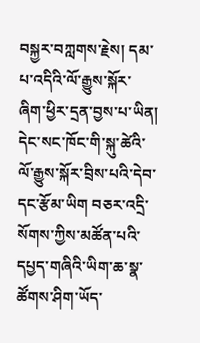བསྐྱར་བཀླགས་རྗེས། དམ་པ་འདིའི་ལོ་རྒྱུས་སྐོར་ཞིག་ཕྱིར་དྲན་བྱས་པ་ཡིན། དེང་སང་ཁོང་གི་སྐུ་ཚེའི་ལོ་རྒྱུས་སྐོར་བྲིས་པའི་དེབ་དང་རྩོམ་ཡིག བཅར་འདྲི་སོགས་ཀྱིས་མཚོན་པའི་དཔྱད་གཞིའི་ཡིག་ཆ་སྣ་ཚོགས་ཤིག་ཡོད་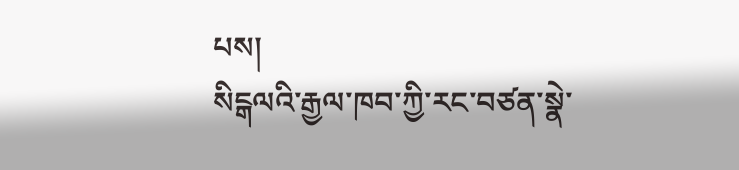པས།
སིངྒལའི་རྒྱལ་ཁབ་ཀྱི་རང་བཙན་སྣེ་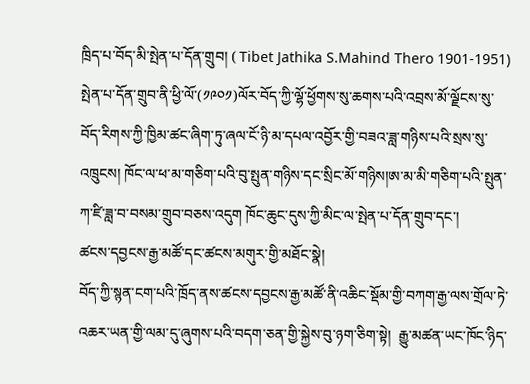ཁྲིད་པ་བོད་མི་སྤེན་པ་དོན་གྲུབ། ( Tibet Jathika S.Mahind Thero 1901-1951)
སྤེན་པ་དོན་གྲུབ་ནི་ཕྱི་ལོ་(༡༩༠༡)ལོར་བོད་ཀྱི་ལྷོ་ཕྱོགས་སུ་ཆགས་པའི་འབྲས་མོ་ལྗོངས་སུ་བོད་རིགས་ཀྱི་ཁྱིམ་ཚང་ཞིག་ཏུ་ཞལ་ངོ་ཉི་མ་དཔལ་འབྱོར་གྱི་བཟའ་ཟླ་གཉིས་པའི་སྲས་སུ་འཁྲུངས། ཁོང་ལ་ཕ་མ་གཅིག་པའི་བུ་སྤུན་གཉིས་དང་སྲིང་མོ་གཉིས།ཨ་མ་མི་གཅིག་པའི་སྤུན་ཀ་ཛི་ཟླ་བ་བསམ་གྲུབ་བཅས་འདུག ཁོང་ཆུང་དུས་ཀྱི་མིང་ལ་སྤེན་པ་དོན་གྲུབ་དང་།
ཚངས་དབྱངས་རྒྱ་མཚོ་དང་ཚངས་མགུར་གྱི་མཐོང་སྣེ།
བོད་ཀྱི་སྙན་ངག་པའི་ཁྲོད་ནས་ཚངས་དབྱངས་རྒྱ་མཚོ་ནི་འཆིང་སྡོམ་གྱི་བཀག་རྒྱ་ལས་གྲོལ་ཏེ་འཆར་ཡན་གྱི་ལམ་དུ་ཞུགས་པའི་བདག་ཅན་གྱི་སྐྱེས་བུ་ཉག་ཅིག་སྟེ།  རྒྱུ་མཚན་ཡང་ཁོང་ཉིད་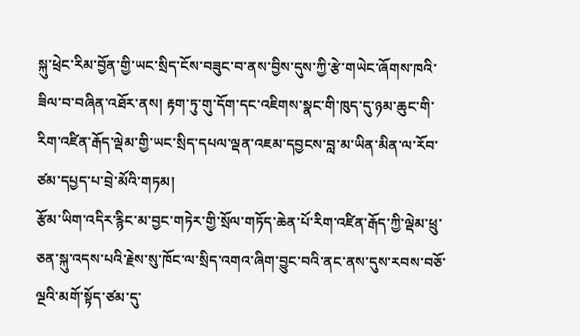སྐུ་ཕྲེང་རིམ་བྱོན་གྱི་ཡང་སྲིད་ངོས་བཟུང་བ་ནས་བྱིས་དུས་ཀྱི་རྩེ་གཡེང་ཞོགས་ཁའི་ཟིལ་བ་བཞིན་འཐོར་ནས། རྟག་ཏུ་གུ་དོག་དང་འཇིགས་སྣང་གི་ཁུད་དུ་ཉམ་ཆུང་གི་
རིག་འཛིན་རྒོད་ལྡེམ་གྱི་ཡང་སྲིད་དཔལ་ལྡན་འཇམ་དབྱངས་བླ་མ་ཡིན་མིན་ལ་རོབ་ཙམ་དཔྱད་པ་བྲེ་མོའི་གཏམ།
རྩོམ་ཡིག་འདིར་རྙིང་མ་བྱང་གཏེར་གྱི་སྲོལ་གཏོད་ཆེན་པོ་རིག་འཛིན་རྒོད་ཀྱི་ལྡེམ་ཕྲུ་ཅན་སྐུ་འདས་པའི་རྗེས་སུ་ཁོང་ལ་སྲིད་འགའ་ཞིག་བྱུང་བའི་ནང་ནས་དུས་རབས་བཅོ་ལྔའི་མགོ་སྟོད་ཙམ་དུ་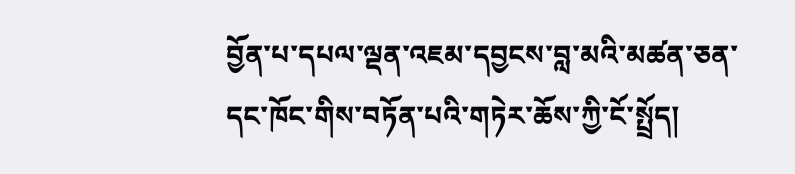བྱོན་པ་དཔལ་ལྡན་འཇམ་དབྱངས་བླ་མའི་མཚན་ཅན་དང་ཁོང་གིས་བཏོན་པའི་གཏེར་ཆོས་ཀྱི་ངོ་སྤྲོད།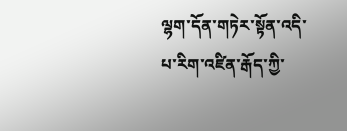ལྷག་དོན་གཏེར་སྟོན་འདི་པ་རིག་འཛིན་རྒོད་ཀྱི་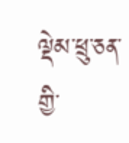ལྡེམ་ཕྲུ་ཅན་གྱི་